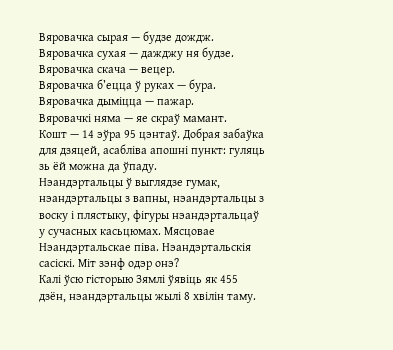Вяровачка сырая — будзе дождж.
Вяровачка сухая — дажджу ня будзе.
Вяровачка скача — вецер.
Вяровачка б’ецца ў руках — бура.
Вяровачка дыміцца — пажар.
Вяровачкі няма — яе скраў мамант.
Кошт — 14 эўра 95 цэнтаў. Добрая забаўка для дзяцей, асабліва апошні пункт: гуляць зь ёй можна да ўпаду.
Нэандэртальцы ў выглядзе гумак, нэандэртальцы з вапны, нэандэртальцы з воску і плястыку, фігуры нэандэртальцаў у сучасных касьцюмах. Мясцовае Нэандэртальскае піва. Нэандэртальскія сасіскі. Міт зэнф одэр онэ?
Калі ўсю гісторыю Зямлі ўявіць як 455 дзён, нэандэртальцы жылі 8 хвілін таму.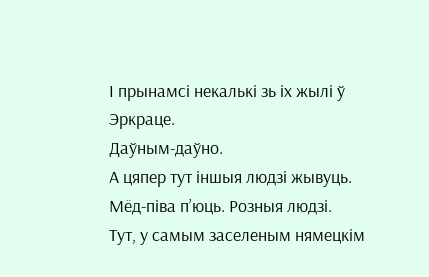І прынамсі некалькі зь іх жылі ў Эркраце.
Даўным-даўно.
А цяпер тут іншыя людзі жывуць. Мёд-піва п’юць. Розныя людзі.
Тут, у самым заселеным нямецкім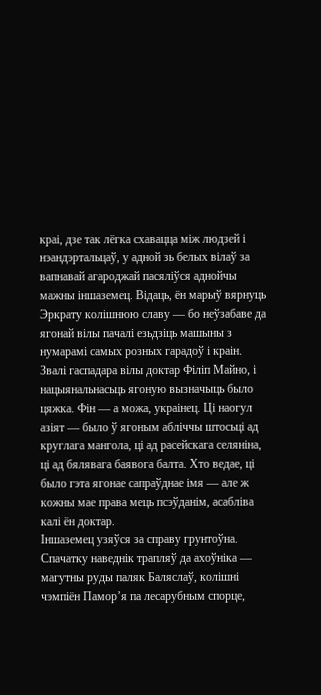краі, дзе так лёгка схавацца між людзей і нэандэртальцаў, у адной зь белых вілаў за вапнавай агароджай пасяліўся аднойчы мажны іншаземец. Відаць, ён марыў вярнуць Эркрату колішнюю славу — бо неўзабаве да ягонай вілы пачалі езьдзіць машыны з нумарамі самых розных гарадоў і краін.
Звалі гаспадара вілы доктар Філіп Майно, і нацыянальнасьць ягоную вызначыць было цяжка. Фін — а можа, украінец. Ці наогул азіят — было ў ягоным абліччы штосьці ад круглага мангола, ці ад расейскага селяніна, ці ад бялявага баявога балта. Хто ведае, ці было гэта ягонае сапраўднае імя — але ж кожны мае права мець псэўданім, асабліва калі ён доктар.
Іншаземец узяўся за справу грунтоўна. Спачатку наведнік трапляў да ахоўніка — магутны руды паляк Баляслаў, колішні чэмпіён Памор’я па лесарубным спорце,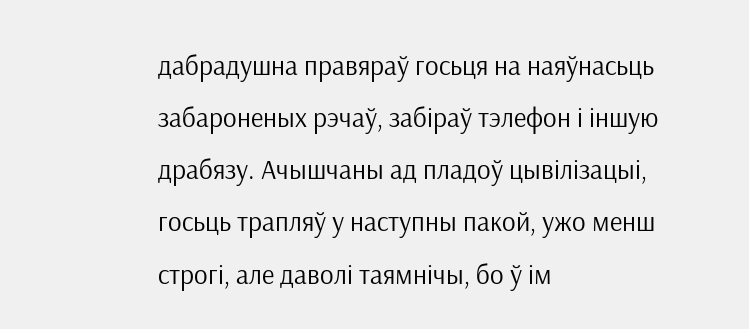дабрадушна правяраў госьця на наяўнасьць забароненых рэчаў, забіраў тэлефон і іншую драбязу. Ачышчаны ад пладоў цывілізацыі, госьць трапляў у наступны пакой, ужо менш строгі, але даволі таямнічы, бо ў ім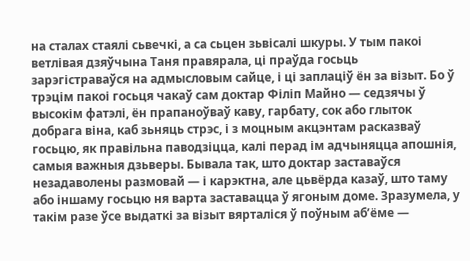на сталах стаялі сьвечкі, а са сьцен зьвісалі шкуры. У тым пакоі ветлівая дзяўчына Таня правярала, ці праўда госьць зарэгістраваўся на адмысловым сайце, і ці заплаціў ён за візыт. Бо ў трэцім пакоі госьця чакаў сам доктар Філіп Майно — седзячы ў высокім фатэлі, ён прапаноўваў каву, гарбату, сок або глыток добрага віна, каб зьняць стрэс, і з моцным акцэнтам расказваў госьцю, як правільна паводзіцца, калі перад ім адчыняцца апошнія, самыя важныя дзьверы. Бывала так, што доктар заставаўся незадаволены размовай — і карэктна, але цьвёрда казаў, што таму або іншаму госьцю ня варта заставацца ў ягоным доме. Зразумела, у такім разе ўсе выдаткі за візыт вярталіся ў поўным аб’ёме —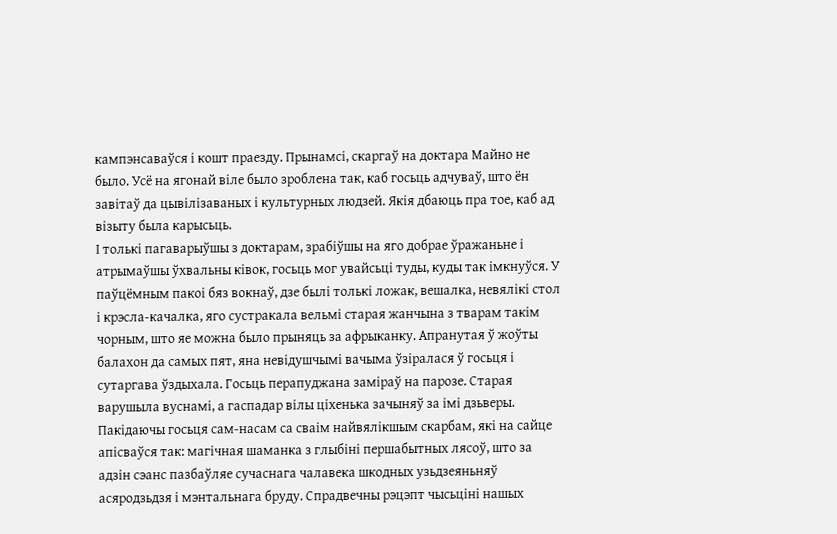кампэнсаваўся і кошт праезду. Прынамсі, скаргаў на доктара Майно не было. Усё на ягонай віле было зроблена так, каб госьць адчуваў, што ён завітаў да цывілізаваных і культурных людзей. Якія дбаюць пра тое, каб ад візыту была карысьць.
І толькі пагаварыўшы з доктарам, зрабіўшы на яго добрае ўражаньне і атрымаўшы ўхвальны ківок, госьць мог увайсьці туды, куды так імкнуўся. У паўцёмным пакоі бяз вокнаў, дзе былі толькі ложак, вешалка, невялікі стол і крэсла-качалка, яго сустракала вельмі старая жанчына з тварам такім чорным, што яе можна было прыняць за афрыканку. Апранутая ў жоўты балахон да самых пят, яна невідушчымі вачыма ўзіралася ў госьця і сутаргава ўздыхала. Госьць перапуджана заміраў на парозе. Старая варушыла вуснамі, а гаспадар вілы ціхенька зачыняў за імі дзьверы. Пакідаючы госьця сам-насам са сваім найвялікшым скарбам, які на сайце апісваўся так: магічная шаманка з глыбіні першабытных лясоў, што за адзін сэанс пазбаўляе сучаснага чалавека шкодных узьдзеяньняў асяродзьдзя і мэнтальнага бруду. Спрадвечны рэцэпт чысьціні нашых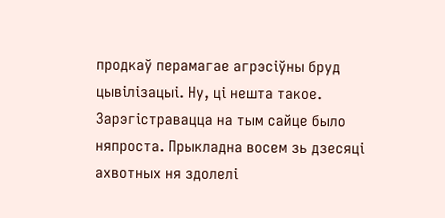продкаў перамагае агрэсіўны бруд цывілізацыі. Ну, ці нешта такое.
Зарэгістравацца на тым сайце было няпроста. Прыкладна восем зь дзесяці ахвотных ня здолелі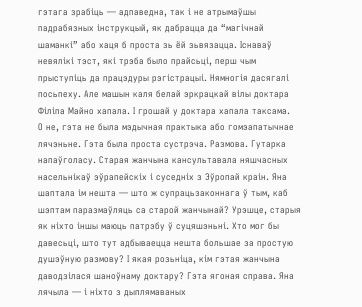гэтага зрабіць — адпаведна, так і не атрымаўшы падрабязных інструкцый, як дабрацца да “магічнай шаманкі” або хаця б проста зь ёй зьвязацца. Існаваў невялікі тэст, які трэба было прайсьці, перш чым прыступіць да працэдуры рэгістрацыі. Нямногія дасягалі посьпеху. Але машын каля белай эркрацкай вілы доктара Філіпа Майно хапала. І грошай у доктара хапала таксама.
О не, гэта не была мэдычная практыка або гомэапатычнае лячэньне. Гэта была проста сустрэча. Размова. Гутарка напаўголасу. Старая жанчына кансультавала няшчасных насельнікаў эўрапейскіх і суседніх з Эўропай краін. Яна шаптала ім нешта — што ж супрацьзаконнага ў тым, каб шэптам паразмаўляць са старой жанчынай? Урэшце, старыя як ніхто іншы маюць патрэбу ў суцяшэньні. Хто мог бы давесьці, што тут адбываецца нешта большае за простую душэўную размову? І якая розьніца, кім гэтая жанчына даводзілася шаноўнаму доктару? Гэта ягоная справа. Яна лячыла — і ніхто з дыплямаваных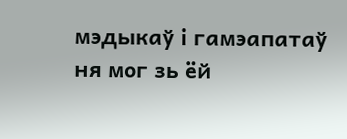мэдыкаў і гамэапатаў ня мог зь ёй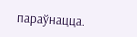параўнацца.